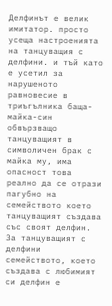Делфинът е велик имитатор. просто усеща настроенията на танцуващия с делфини. и тъй като е усетил за нарушеното равновесие в триъгълника баща-майка-син обвързващо танцуващият в символичен брак с майка му, има опасност това реално да се отрази пагубно на семейството което танцуващият създава със своят делфин. За танцуващият с делфини семейството, което създава с любимият си делфин е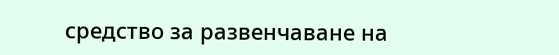средство за развенчаване на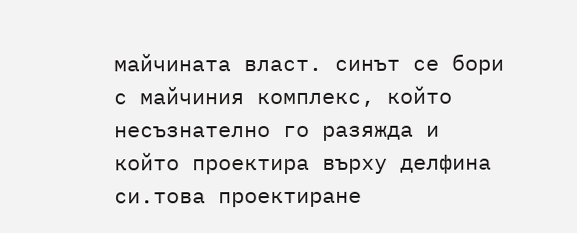майчината власт. синът се бори с майчиния комплекс, който несъзнателно го разяжда и който проектира върху делфина си.това проектиране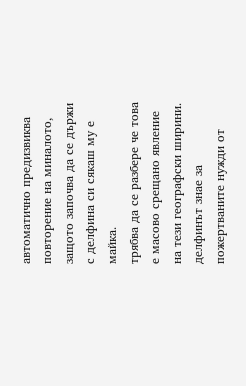автоматично предизвиква повторение на миналото, защото започва да се държи с делфина си сякаш му е майка.
трябва да се разбере че това е масово срещано явление на тези географски ширини. делфинът знае за пожертваните нужди от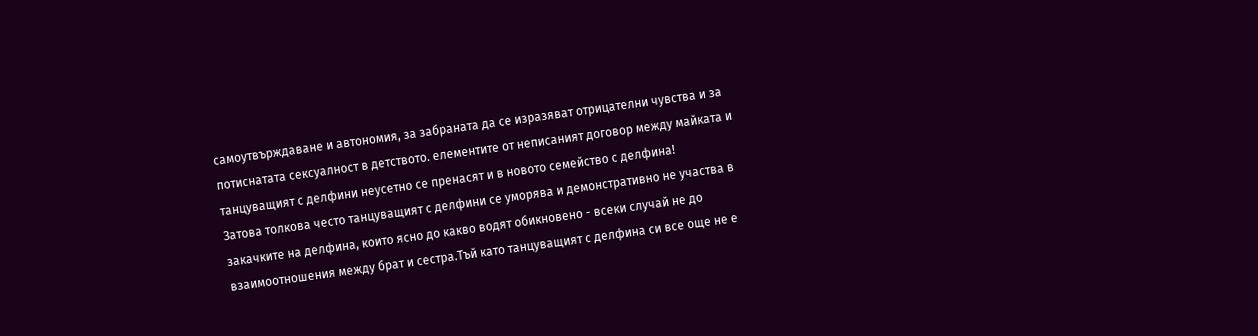самоутвърждаване и автономия, за забраната да се изразяват отрицателни чувства и за потиснатата сексуалност в детството. елементите от неписаният договор между майката и танцуващият с делфини неусетно се пренасят и в новото семейство с делфина!
Затова толкова често танцуващият с делфини се уморява и демонстративно не участва в закачките на делфина, които ясно до какво водят обикновено - всеки случай не до взаимоотношения между брат и сестра.Тъй като танцуващият с делфина си все още не е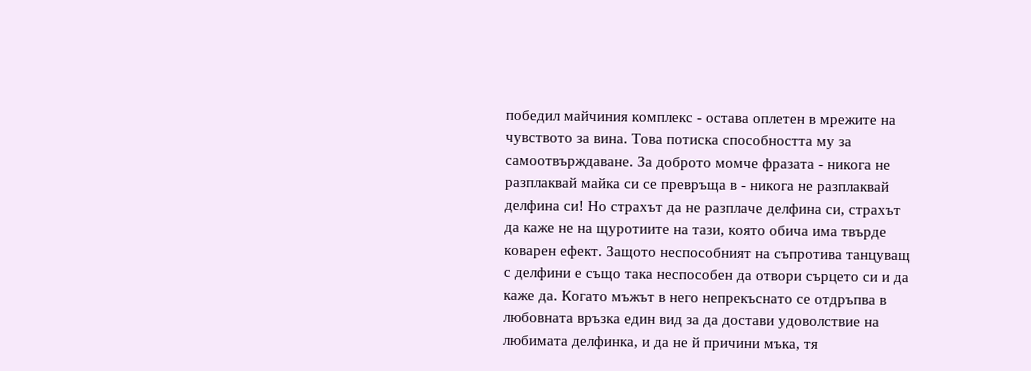победил майчиния комплекс - остава оплетен в мрежите на чувството за вина. Това потиска способността му за самоотвърждаване. За доброто момче фразата - никога не разплаквай майка си се превръща в - никога не разплаквай делфина си! Но страхът да не разплаче делфина си, страхът да каже не на щуротиите на тази, която обича има твърде коварен ефект. Защото неспособният на съпротива танцуващ с делфини е също така неспособен да отвори сърцето си и да каже да. Когато мъжът в него непрекъснато се отдръпва в любовната връзка един вид за да достави удоволствие на любимата делфинка, и да не й причини мъка, тя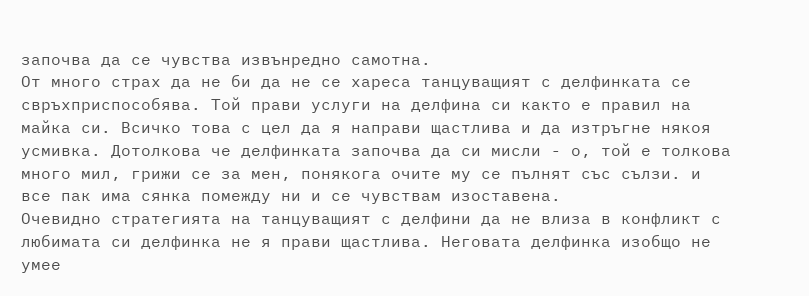започва да се чувства извънредно самотна.
От много страх да не би да не се хареса танцуващият с делфинката се свръхприспособява. Той прави услуги на делфина си както е правил на майка си. Всичко това с цел да я направи щастлива и да изтръгне някоя усмивка. Дотолкова че делфинката започва да си мисли - о, той е толкова много мил, грижи се за мен, понякога очите му се пълнят със сълзи. и все пак има сянка помежду ни и се чувствам изоставена.
Очевидно стратегията на танцуващият с делфини да не влиза в конфликт с любимата си делфинка не я прави щастлива. Неговата делфинка изобщо не умее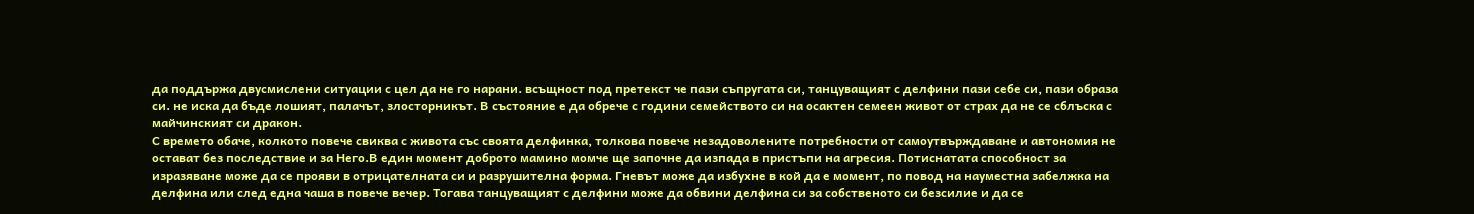да поддържа двусмислени ситуации с цел да не го нарани. всъщност под претекст че пази съпругата си, танцуващият с делфини пази себе си, пази образа си. не иска да бъде лошият, палачът, злосторникът. В състояние е да обрече с години семейството си на осактен семеен живот от страх да не се сблъска с майчинският си дракон.
С времето обаче, колкото повече свиква с живота със своята делфинка, толкова повече незадоволените потребности от самоутвърждаване и автономия не остават без последствие и за Него.В един момент доброто мамино момче ще започне да изпада в пристъпи на агресия. Потиснатата способност за изразяване може да се прояви в отрицателната си и разрушителна форма. Гневът може да избухне в кой да е момент, по повод на науместна забелжка на делфина или след една чаша в повече вечер. Тогава танцуващият с делфини може да обвини делфина си за собственото си безсилие и да се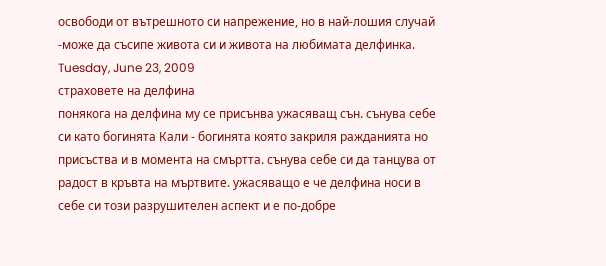освободи от вътрешното си напрежение, но в най-лошия случай -може да съсипе живота си и живота на любимата делфинка.
Tuesday, June 23, 2009
страховете на делфина
понякога на делфина му се присънва ужасяващ сън. сънува себе си като богинята Кали - богинята която закриля ражданията но присъства и в момента на смъртта. сънува себе си да танцува от радост в кръвта на мъртвите. ужасяващо е че делфина носи в себе си този разрушителен аспект и е по-добре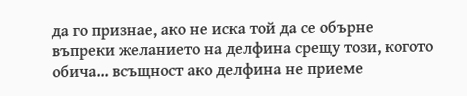да го признае, ако не иска той да се обърне въпреки желанието на делфина срещу този, когото обича... всъщност ако делфина не приеме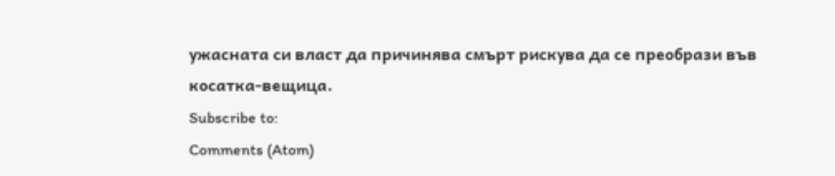ужасната си власт да причинява смърт рискува да се преобрази във косатка-вещица.
Subscribe to:
Comments (Atom)